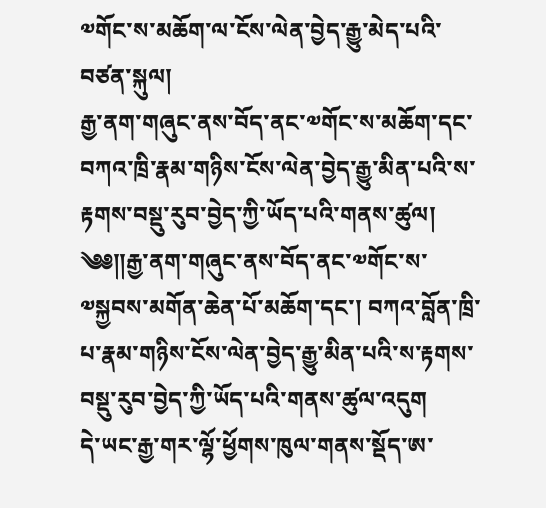༧གོང་ས་མཆོག་ལ་ངོས་ལེན་བྱེད་རྒྱུ་མེད་པའི་བཙན་སྐུལ།
རྒྱ་ནག་གཞུང་ནས་བོད་ནང་༧གོང་ས་མཆོག་དང་བཀའ་ཁྲི་རྣམ་གཉིས་ངོས་ལེན་བྱེད་རྒྱུ་མིན་པའི་ས་རྟགས་བསྡུ་རུབ་བྱེད་ཀྱི་ཡོད་པའི་གནས་ཚུལ།
༄༅༎རྒྱ་ནག་གཞུང་ནས་བོད་ནང་༧གོང་ས་༧སྐྱབས་མགོན་ཆེན་པོ་མཆོག་དང་། བཀའ་བློན་ཁྲི་པ་རྣམ་གཉིས་ངོས་ལེན་བྱེད་རྒྱུ་མིན་པའི་ས་རྟགས་བསྡུ་རུབ་བྱེད་ཀྱི་ཡོད་པའི་གནས་ཚུལ་འདུག
དེ་ཡང་རྒྱ་གར་ལྷོ་ཕྱོགས་ཁུལ་གནས་སྡོད་ཨ་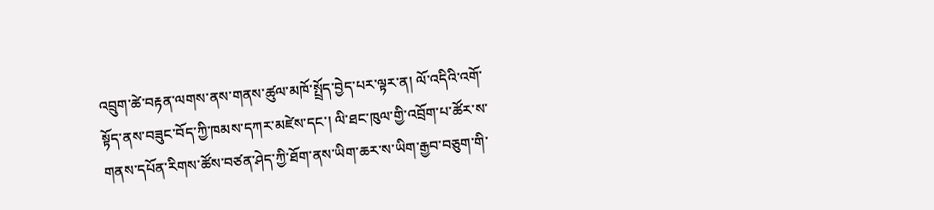འབྲུག་ཚེ་བརྟན་ལགས་ནས་གནས་ཚུལ་མཁོ་སྤྲོད་བྱེད་པར་ལྟར་ན། ལོ་འདིའི་འགོ་སྟོད་ནས་བཟུང་བོད་ཀྱི་ཁམས་དཀར་མཛེས་དང་། ལི་ཐང་ཁུལ་གྱི་འབྲོག་པ་ཚོར་ས་གནས་དཔོན་རིགས་ཚོས་བཙན་ཤེད་ཀྱི་ཐོག་ནས་ཡིག་ཆར་ས་ཡིག་རྒྱབ་བཅུག་གི་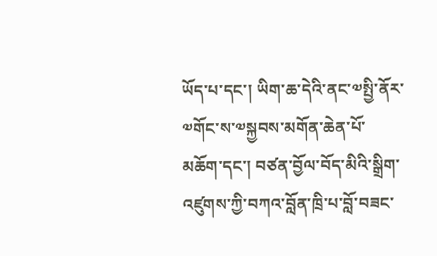ཡོད་པ་དང་། ཡིག་ཆ་དེའི་ནང་༧སྤྱི་ནོར་༧གོང་ས་༧སྐྱབས་མགོན་ཆེན་པོ་མཆོག་དང་། བཙན་བྱོལ་བོད་མིའི་སྒྲིག་འཛུགས་ཀྱི་བཀའ་བློན་ཁྲི་པ་བློ་བཟང་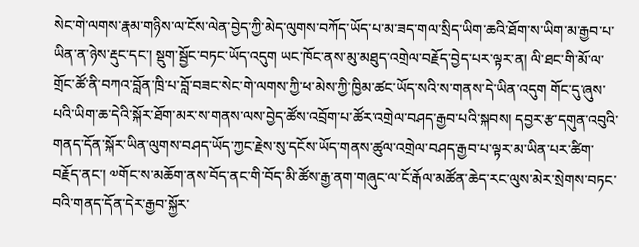སེང་གེ་ལགས་རྣམ་གཉིས་ལ་ངོས་ལེན་བྱེད་ཀྱི་མེད་ལུགས་བཀོད་ཡོད་པ་མ་ཟད་གལ་སྲིད་ཡིག་ཆའི་ཐོག་ས་ཡིག་མ་རྒྱབ་པ་ཡིན་ན་ཉེས་རྡུང་དང་། སྡུག་སྦྱོང་བཏང་ཡོད་འདུག ཡང་ཁོང་ནས་མུ་མཐུད་འགྲེལ་བརྗོད་བྱེད་པར་ལྟར་ན། ལི་ཐང་གི་མོ་ལ་གྲོང་ཚོ་ནི་བཀའ་བློན་ཁྲི་པ་བློ་བཟང་སེང་གེ་ལགས་ཀྱི་ཕ་མེས་ཀྱི་ཁྱིམ་ཚང་ཡོད་སའི་ས་གནས་དེ་ཡིན་འདུག གོང་དུ་ཞུས་པའི་ཡིག་ཆ་དེའི་སྐོར་ཐོག་མར་ས་གནས་ལས་བྱེད་ཚོས་འབྲོག་པ་ཚོར་འགྲེལ་བཤད་རྒྱབ་པའི་སྐབས། དབྱར་རྩ་དགུན་འབུའི་གནད་དོན་སྐོར་ཡིན་ལུགས་བཤད་ཡོད་ཀྱང་རྗེས་སུ་དངོས་ཡོད་གནས་ཚུལ་འགྲེལ་བཤད་རྒྱབ་པ་ལྟར་མ་ཡིན་པར་ཚིག་བརྗོད་ནང་། ༧གོང་ས་མཆོག་ནས་བོད་ནང་གི་བོད་མི་ཚོས་རྒྱ་ནག་གཞུང་ལ་ངོ་རྒོལ་མཚོན་ཆེད་རང་ལུས་མེར་སྲེགས་བཏང་བའི་གནད་དོན་དེར་རྒྱབ་སྐྱོར་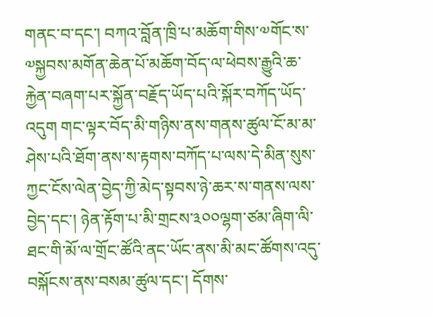གནང་བ་དང་། བཀའ་བློན་ཁྲི་པ་མཆོག་གིས་༧གོང་ས་༧སྐྱབས་མགོན་ཆེན་པོ་མཆོག་བོད་ལ་ཕེབས་རྒྱུའི་ཆ་རྐྱེན་བཞག་པར་སྐྱོན་བརྗོད་ཡོད་པའི་སྐོར་བཀོད་ཡོད་འདུག གང་ལྟར་བོད་མི་གཉིས་ནས་གནས་ཚུལ་ངོ་མ་མ་ཤེས་པའི་ཐོག་ནས་ས་རྟགས་བཀོད་པ་ལས་དེ་མིན་སུས་ཀྱང་ངོས་ལེན་བྱེད་ཀྱི་མེད་སྟབས་ཉེ་ཆར་ས་གནས་ལས་བྱེད་དང་། ཉེན་རྟོག་པ་མི་གྲངས་༣༠༠ལྷག་ཙམ་ཞིག་ལི་ཐང་གི་མོ་ལ་གྲོང་ཚོའི་ནང་ཡོང་ནས་མི་མང་ཚོགས་འདུ་བསྐོངས་ནས་བསམ་ཚུལ་དང་། དོགས་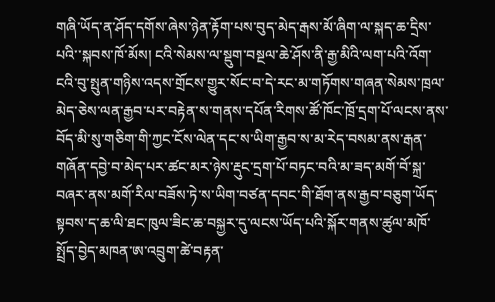གཞི་ཡོད་ན་ཤོད་དགོས་ཞེས་ཉེན་རྟོག་པས་བུད་མེད་རྒས་མོ་ཞིག་ལ་སྐད་ཆ་དྲིས་པའི་་སྐབས་ཁོ་མོས། ངའི་སེམས་ལ་སྡུག་བསྔལ་ཆེ་ཤོས་ནི་རྒྱ་མིའི་ལག་པའི་འོག་ངའི་བུ་སྤུན་གཉིས་འདས་གྲོངས་གྱུར་སོང་བ་དེ་རང་མ་གཏོགས་གཞན་སེམས་ཁྲལ་མེད་ཅེས་ལན་རྒྱབ་པར་བརྟེན་ས་གནས་དཔོན་རིགས་ཚོ་ཁོང་ཁྲོ་དྲག་པོ་ལངས་ནས་བོད་མི་སུ་གཅིག་གི་ཀྱང་ངོས་ལེན་དང་ས་ཡིག་རྒྱབ་ས་མ་རེད་བསམ་ནས་རྒན་གཞོན་དབྱེ་བ་མེད་པར་ཚང་མར་ཉེས་རྡུང་དྲག་པོ་བཏང་བའི་མ་ཟད་མགོ་བོ་སྐྲ་བཞར་ནས་མགོ་རིལ་བཟོས་ཏེ་ས་ཡིག་བཙན་དབང་གི་ཐོག་ནས་རྒྱབ་བཅུག་ཡོད་སྟབས་ད་ཆ་ལི་ཐང་ཁུལ་ཟིང་ཆ་བསྐྱར་དུ་ལངས་ཡོད་པའི་སྐོར་གནས་ཚུལ་མཁོ་སྤྲོད་བྱེད་མཁན་ཨ་འབྲུག་ཚེ་བརྟན་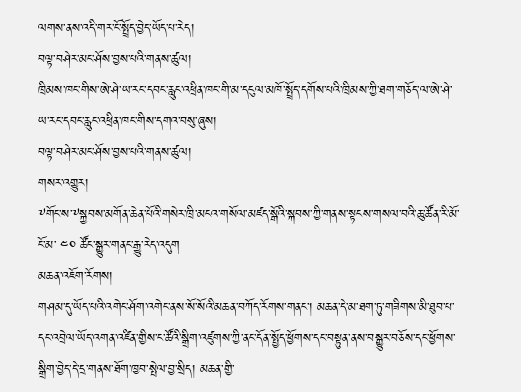ལགས་ནས་འདི་གར་ངོ་སྤྲོད་བྱེད་ཡོད་པ་རེད།
བལྟ་བཤེར་མང་ཤོས་བྱས་པའི་གནས་ཚུལ།
ཁྲིམས་ཁང་གིས་ཨེ་ཤེ་ཡ་རང་དབང་རླུང་འཕྲིན་ཁང་གི་མ་དངུལ་མཁོ་སྤྲོད་དགོས་པའི་ཁྲིམས་ཀྱི་ཐག་གཅོད་ལ་ཨེ་ཤེ་ཡ་རང་དབང་རླུང་འཕྲིན་ཁང་གིས་དགའ་བསུ་ཞུས།
བལྟ་བཤེར་མང་ཤོས་བྱས་པའི་གནས་ཚུལ།
གསར་འགྱུར།
༸གོང་ས་༸སྐྱབས་མགོན་ཆེན་པོའི་གསེར་ཁྲི་མངའ་གསོལ་མཛད་སྒོའི་སྐབས་ཀྱི་གནས་སྟངས་གསལ་བའི་ཆུ་ཚོན་རི་མོ་ངོ་མ་ ༤༠ ཚོང་སྒྱུར་གནང་རྒྱུ་རེད་འདུག
མཆན་འཇོག་རོགས།
གཤམ་དུ་ཡོད་པའི་འགེང་ཤོག་འགེང་ནས་སོ་སོའི་མཆན་བཀོད་རོགས་གནང་། མཆན་དེ་མ་ཐག་ཏུ་གཟིགས་མི་ཐུབ་པ་དང་འབྲེལ་ཡོད་འགན་འཛིན་གྱིས་ང་ཚོའི་སྒྲིག་འཛུགས་ཀྱི་ནང་དོན་སྤྱོད་ཕྱོགས་དང་བསྟུན་ནས་བསྒྱུར་བཅོས་དང་ཕྱོགས་སྒྲིག་བྱེད་དེ་དྲ་གནས་ཐོག་ཁྱབ་སྤེལ་བྱ་སྲིད། མཆན་གྱི་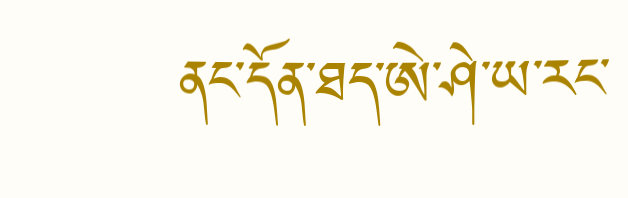ནང་དོན་ཐད་ཨེ་ཤེ་ཡ་རང་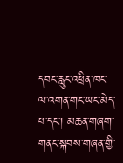དབང་རླུང་འཕྲིན་ཁང་ལ་འགན་གང་ཡང་མེད་པ་དང་། མཆན་གཞག་གནང་སྐབས་གཞན་གྱི་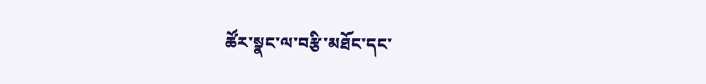ཚོར་སྣང་ལ་བརྩི་མཐོང་དང་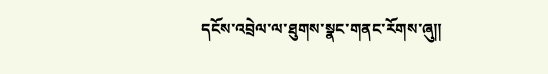དངོས་འབྲེལ་ལ་ཐུགས་སྣང་གནང་རོགས་ཞུ༎